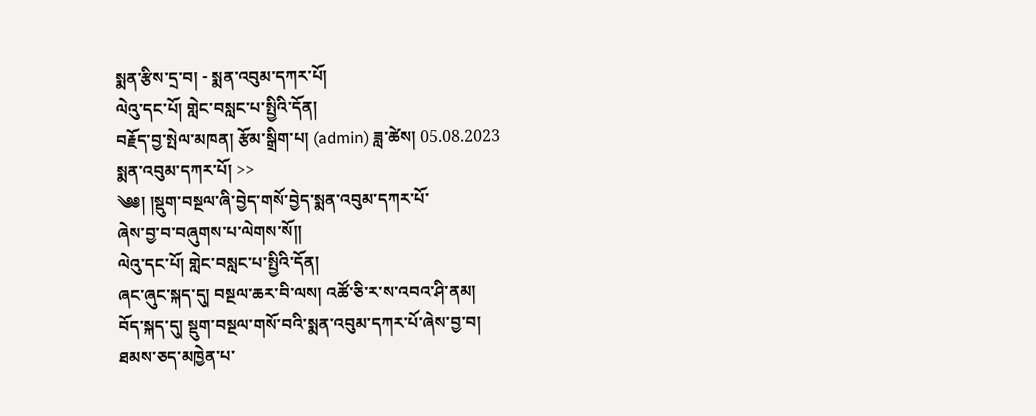སྨན་རྩིས་དྲ་བ། - སྨན་འབུམ་དཀར་པོ།
ལེའུ་དང་པོ། གླེང་བསླང་པ་སྤྱིའི་དོན།
བརྗོད་བྱ་སྤེལ་མཁན། རྩོམ་སྒྲིག་པ། (admin) ཟླ་ཚེས། 05.08.2023
སྨན་འབུམ་དཀར་པོ། >>
༄༅། །སྡུག་བསྔལ་ཞི་བྱེད་གསོ་བྱེད་སྨན་འབུམ་དཀར་པོ་
ཞེས་བྱ་བ་བཞུགས་པ་ལེགས་སོ།།
ལེའུ་དང་པོ། གླེང་བསླང་པ་སྤྱིའི་དོན།
ཞང་ཞུང་སྐད་དུ། བསྔལ་ཆར་བི་ལས། འཚོ་ཅི་ར་ས་འབའ་ཤི་ནམ།
བོད་སྐད་དུ། སྡུག་བསྔལ་གསོ་བའི་སྨན་འབུམ་དཀར་པོ་ཞེས་བྱ་བ།
ཐམས་ཅད་མཁྱེན་པ་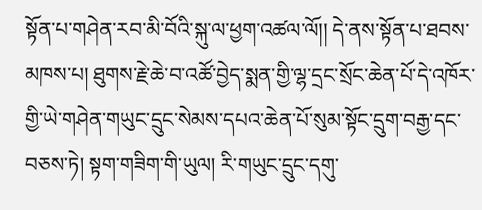སྟོན་པ་གཤེན་རབ་མི་བོའི་སྐུ་ལ་ཕྱག་འཚལ་ལོ།། དེ་ནས་སྟོན་པ་ཐབས་མཁས་པ། ཐུགས་རྗེ་ཆེ་བ་འཚོ་བྱེད་སྨན་གྱི་ལྷ་དྲང་སྲོང་ཆེན་པོ་དེ་འཁོར་གྱི་ཡེ་གཤེན་གཡུང་དྲུང་སེམས་དཔའ་ཆེན་པོ་སུམ་སྟོང་དྲུག་བརྒྱ་དང་བཅས་ཏེ། སྟག་གཟིག་གི་ཡུལ། རི་གཡུང་དྲུང་དགུ་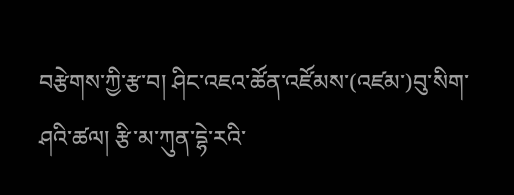བརྩེགས་ཀྱི་རྩ་བ། ཤིང་འཇའ་ཚོན་འཛོམས་(འཛམ་)བུ་སིག་ཤའི་ཚལ། རྩི་མ་ཀུན་དྷེ་རའི་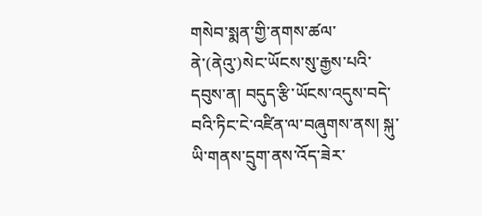གསེབ་སྨན་གྱི་ནགས་ཚལ་ནེ་(ནེའུ་)སེང་ཡོངས་སུ་རྒྱས་པའི་དབུས་ན། བདུད་རྩི་ཡོངས་འདུས་བདེ་བའི་ཏིང་ངེ་འཛིན་ལ་བཞུགས་ནས། སྐུ་ཡི་གནས་དྲུག་ནས་འོད་ཟེར་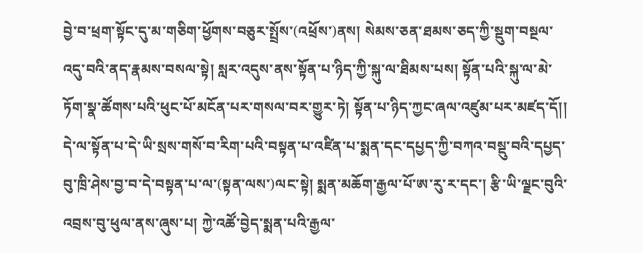བྱེ་བ་ཕྲག་སྟོང་དུ་མ་གཅིག་ཕྱོགས་བཅུར་སྤྲོས་(འཕྲོས་)ནས། སེམས་ཅན་ཐམས་ཅད་ཀྱི་སྡུག་བསྔལ་འདུ་བའི་ནད་རྣམས་བསལ་སྟེ། སླར་འདུས་ནས་སྟོན་པ་ཉིད་ཀྱི་སྐུ་ལ་ཐིམས་པས། སྟོན་པའི་སྐུ་ལ་མེ་ཏོག་སྣ་ཚོགས་པའི་ཕུང་པོ་མངོན་པར་གསལ་བར་གྱུར་ཏེ། སྟོན་པ་ཉིད་ཀྱང་ཞལ་འཛུམ་པར་མཛད་དོ།། དེ་ལ་སྟོན་པ་དེ་ཡི་སྲས་གསོ་བ་རིག་པའི་བསྟན་པ་འཛིན་པ་སྨན་དང་དཔྱད་ཀྱི་བཀའ་བསྡུ་བའི་དཔྱད་བུ་ཁྲི་ཤེས་བྱ་བ་དེ་བསྟན་པ་ལ་(སྟན་ལས་)ལང་སྟེ། སྨན་མཆོག་རྒྱལ་པོ་ཨ་རུ་ར་དང་། རྩི་ཡི་ལྗང་བུའི་འབྲས་བུ་ཕུལ་ནས་ཞུས་པ། ཀྱེ་འཚོ་བྱེད་སྨན་པའི་རྒྱལ་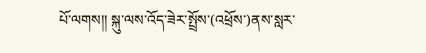པོ་ལགས།། སྐུ་ལས་འོད་ཟེར་སྤྲོས་(འཕྲོས་)ནས་སླར་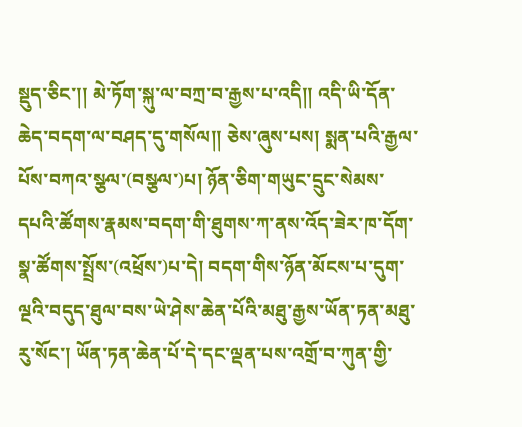སྡུད་ཅིང་།། མེ་ཏོག་སྐུ་ལ་བཀྲ་བ་རྒྱས་པ་འདི།། འདི་ཡི་དོན་ཆེད་བདག་ལ་བཤད་དུ་གསོལ།། ཅེས་ཞུས་པས། སྨན་པའི་རྒྱལ་པོས་བཀའ་སྩལ་(བསྩལ་)པ། ཉོན་ཅིག་གཡུང་དྲུང་སེམས་དཔའི་ཚོགས་རྣམས་བདག་གི་ཐུགས་ཀ་ནས་འོད་ཟེར་ཁ་དོག་སྣ་ཚོགས་སྤྲོས་(འཕྲོས་)པ་དེ། བདག་གིས་ཉོན་མོངས་པ་དུག་ལྔའི་བདུད་ཐུལ་བས་ཡེ་ཤེས་ཆེན་པོའི་མཐུ་རྒྱས་ཡོན་ཏན་མཐུ་རུ་སོང་། ཡོན་ཏན་ཆེན་པོ་དེ་དང་ལྡན་པས་འགྲོ་བ་ཀུན་གྱི་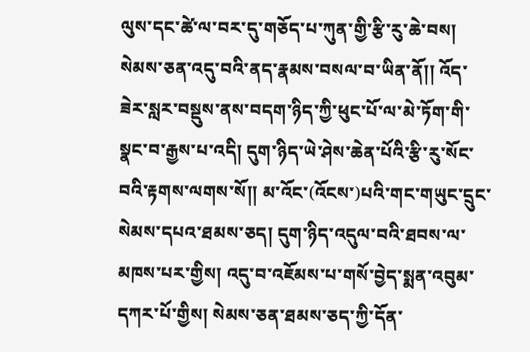ལུས་དང་ཚེ་ལ་བར་དུ་གཅོད་པ་ཀུན་གྱི་རྩི་རུ་ཆེ་བས། སེམས་ཅན་འདུ་བའི་ནད་རྣམས་བསལ་བ་ཡིན་ནོ།། འོད་ཟེར་སླར་བསྡུས་ནས་བདག་ཉིད་ཀྱི་ཕུང་པོ་ལ་མེ་ཏོག་གི་སྣང་བ་རྒྱས་པ་འདི། དུག་ཉིད་ཡེ་ཤེས་ཆེན་པོའི་རྩི་རུ་སོང་བའི་རྟགས་ལགས་སོ།། མ་འོང་(འོངས་)པའི་གང་གཡུང་དྲུང་སེམས་དཔའ་ཐམས་ཅད། དུག་ཉིད་འདུལ་བའི་ཐབས་ལ་མཁས་པར་གྱིས། འདུ་བ་འཇོམས་པ་གསོ་བྱེད་སྨན་འབུམ་དཀར་པོ་གྱིས། སེམས་ཅན་ཐམས་ཅད་ཀྱི་དོན་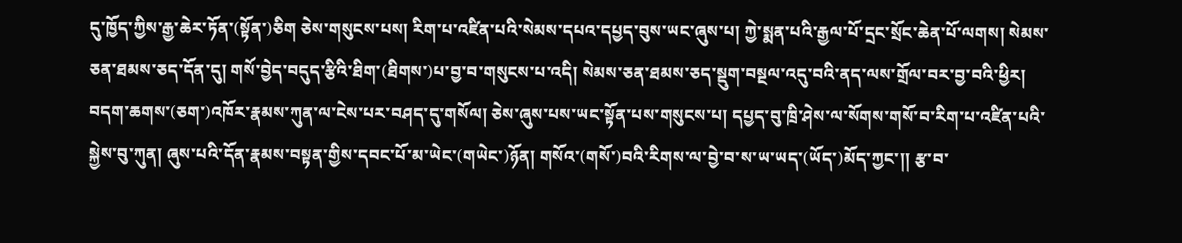དུ་ཁྱོད་ཀྱིས་རྒྱ་ཆེར་ཏོན་(སྟོན་)ཅིག ཅེས་གསུངས་པས། རིག་པ་འཛིན་པའི་སེམས་དཔའ་དཔྱད་བུས་ཡང་ཞུས་པ། ཀྱེ་སྨན་པའི་རྒྱལ་པོ་དྲང་སྲོང་ཆེན་པོ་ལགས། སེམས་ཅན་ཐམས་ཅད་དོན་དུ། གསོ་བྱེད་བདུད་རྩིའི་ཐིག་(ཐིགས་)པ་བྱ་བ་གསུངས་པ་འདི། སེམས་ཅན་ཐམས་ཅད་སྡུག་བསྔལ་འདུ་བའི་ནད་ལས་གྲོལ་བར་བྱ་བའི་ཕྱིར། བདག་ཆགས་(ཅག་)འཁོར་རྣམས་ཀུན་ལ་ངེས་པར་བཤད་དུ་གསོལ། ཅེས་ཞུས་པས་ཡང་སྟོན་པས་གསུངས་པ། དཔྱད་བུ་ཁྲི་ཤེས་ལ་སོགས་གསོ་བ་རིག་པ་འཛིན་པའི་སྐྱེས་བུ་ཀུན། ཞུས་པའི་དོན་རྣམས་བསྟན་གྱིས་དབང་པོ་མ་ཡེང་(གཡེང་)ཉོན། གསོའ་(གསོ་)བའི་རིགས་ལ་བྱེ་བ་ས་ཡ་ཡད་(ཡོད་)མོད་ཀྱང་།། རྩ་བ་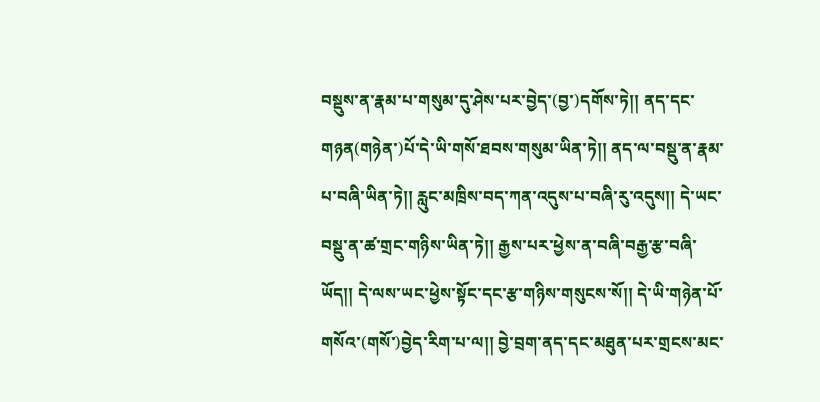བསྡུས་ན་རྣམ་པ་གསུམ་དུ་ཤེས་པར་བྱེད་(བྱ་)དགོས་ཏེ།། ནད་དང་གཉན(གཉེན་)པོ་དེ་ཡི་གསོ་ཐབས་གསུམ་ཡིན་ཏེ།། ནད་ལ་བསྡུ་ན་རྣམ་པ་བཞི་ཡིན་ཏེ།། རླུང་མཁྲིས་བད་ཀན་འདུས་པ་བཞི་རུ་འདུས།། དེ་ཡང་བསྡུ་ན་ཚ་གྲང་གཉིས་ཡིན་ཏེ།། རྒྱས་པར་ཕྱེས་ན་བཞི་བརྒྱ་རྩ་བཞི་ཡོད།། དེ་ལས་ཡང་ཕྱེས་སྟོང་དང་རྩ་གཉིས་གསུངས་སོ།། དེ་ཡི་གཉེན་པོ་གསོའ་(གསོ་)བྱེད་རིག་པ་ལ།། བྱེ་བྲག་ནད་དང་མཐུན་པར་གྲངས་མང་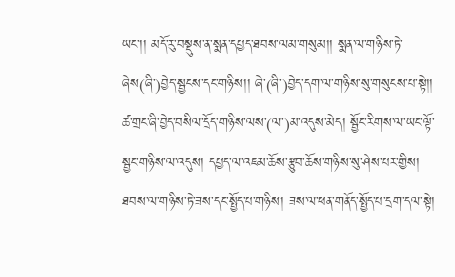ཡང་།། མདོ་རུ་བསྡུས་ན་སྨན་དཔྱད་ཐབས་ལམ་གསུམ།། སྨན་ལ་གཉིས་ཏེ་ཞེས(ཞི་)བྱེད་སྦྱངས་དང་གཉིས།། ཞེ་(ཞི་)བྱེད་དག་ལ་གཉིས་སུ་གསུངས་པ་སྟེ།། ཚ་གྲང་ཞི་བྱེད་བསིལ་དྲོད་གཉིས་ལས་(ལ་)མ་འདུས་མེད། སྦྱོང་རིགས་ལ་ཡང་ལྟོ་སྦྱང་གཉིས་ལ་འདུས། དཔྱད་ལ་འཇམ་ཆོས་རྩུབ་ཆོས་གཉིས་སུ་ཤེས་པར་གྱིས། ཐབས་ལ་གཉིས་ཏེ་ཟས་དང་སྤྱོད་པ་གཉིས། ཟས་ལ་ཕན་གནོད་སྤྱོད་པ་དྲག་དལ་སྟེ།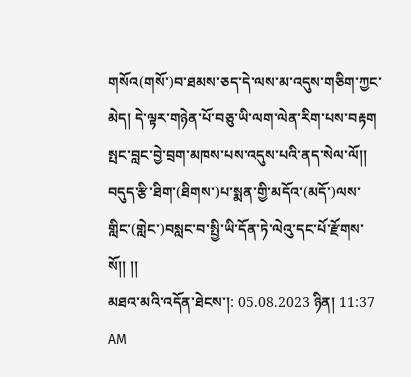གསོའ(གསོ་)བ་ཐམས་ཅད་དེ་ལས་མ་འདུས་གཅིག་ཀྱང་མེད། དེ་ལྟར་གཉེན་པོ་བཅུ་ཡི་ལག་ལེན་རིག་པས་བརྟག སྤང་བླང་བྱེ་བྲག་མཁས་པས་འདུས་པའི་ནད་སེལ་ལོ།།
བདུད་རྩི་ཐིག་(ཐིགས་)པ་སྨན་གྱི་མདོའ་(མདོ་)ལས་གླིང་(གླེང་)བསླང་བ་སྤྱི་ཡི་དོན་ཏེ་ལེའུ་དང་པོ་རྫོགས་སོ།། །།
མཐའ་མའི་འདོན་ཐེངས་།: 05.08.2023 ཉིན། 11:37 AM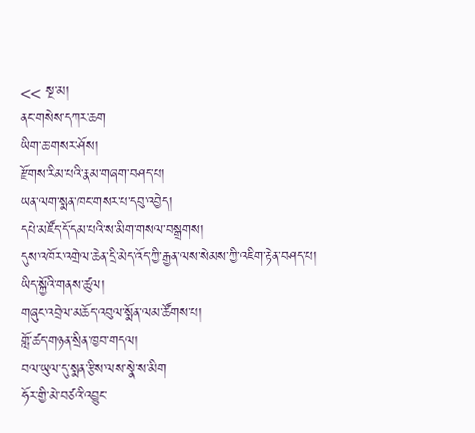<< སྔ་མ།
ནང་གསེས་དཀར་ཆག
ཡིག་ཆ་གསར་ཤོས།
རྫོགས་རིམ་པའི་རྣམ་གཞག་བཤད་པ།
ཡན་ལག་སྨན་ཁང་གསར་པ་དབུ་འབྱེད།
དཔེ་མཛོད་དོ་དམ་པའི་ས་མིག་གསལ་བསྒྲགས།
དུས་འཁོར་འགྲེལ་ཆེན་དྲི་མེད་འོད་ཀྱི་རྒྱན་ལས་སེམས་ཀྱི་འཇིག་རྟེན་བཤད་པ།
ཡིད་སྐྱོའི་གནས་ཚུལ།
གཞུང་འབྲེལ་མཆོད་འབུལ་སྨོན་ལམ་ཚོགས་པ།
གློ་ཚད་གཉན་སྲིན་ཁྱབ་གདལ།
བལ་ཡུལ་དུ་སྨན་རྩིས་ལས་སྣེ་ས་མིག
ཧོར་གྱི་མེ་བཙའི་འབྱུང་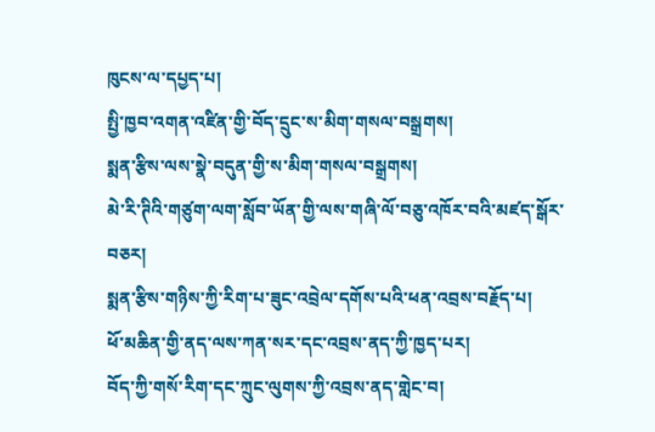ཁུངས་ལ་དཔྱད་པ།
སྤྱི་ཁྱབ་འགན་འཛིན་གྱི་བོད་དྲུང་ས་མིག་གསལ་བསྒྲགས།
སྨན་རྩིས་ལས་སྣེ་བདུན་གྱི་ས་མིག་གསལ་བསྒྲགས།
མེ་རི་ཊིའི་གཙུག་ལག་སློབ་ཡོན་གྱི་ལས་གཞི་ལོ་བཅུ་འཁོར་བའི་མཛད་སྒོར་བཅར།
སྨན་རྩིས་གཉིས་ཀྱི་རིག་པ་ཟུང་འབྲེལ་དགོས་པའི་ཕན་འབྲས་བརྗོད་པ།
ཕོ་མཆིན་གྱི་ནད་ལས་ཀན་སར་དང་འབྲས་ནད་ཀྱི་ཁྱད་པར།
བོད་ཀྱི་གསོ་རིག་དང་ཀྲུང་ལུགས་ཀྱི་འབྲས་ནད་གླེང་བ།